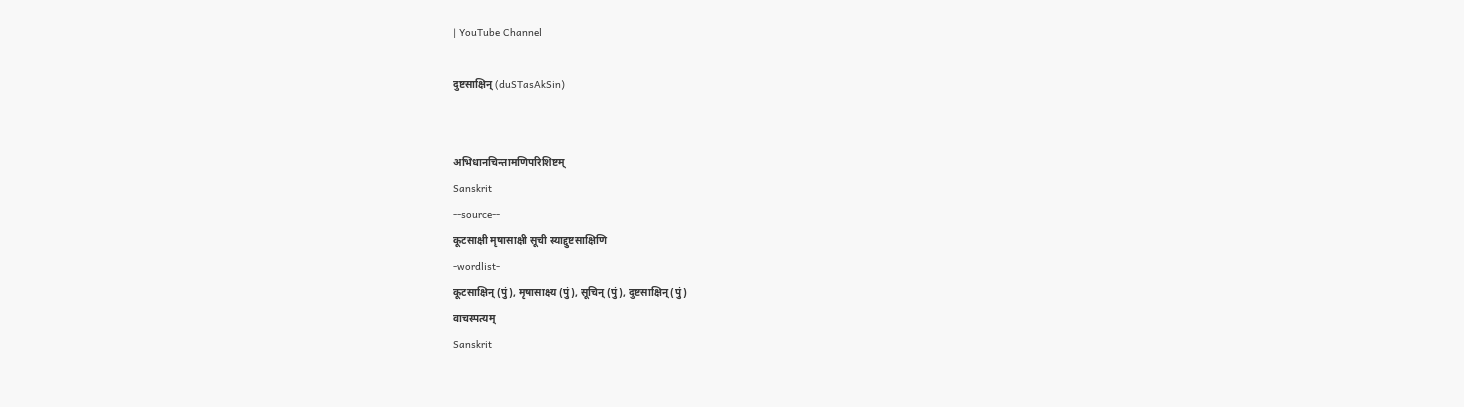| YouTube Channel

दुष्टसाक्षिन् (duSTasAkSin)


अभिधानचिन्तामणिपरिशिष्टम्
Sanskrit
--source--
कूटसाक्षी मृषासाक्षी सूची स्याद्दुष्टसाक्षिणि
-wordlist-
कूटसाक्षिन् (पुं), मृषासाक्ष्य (पुं), सूचिन् (पुं), दुष्टसाक्षिन् (पुं)
वाचस्पत्यम्
Sanskrit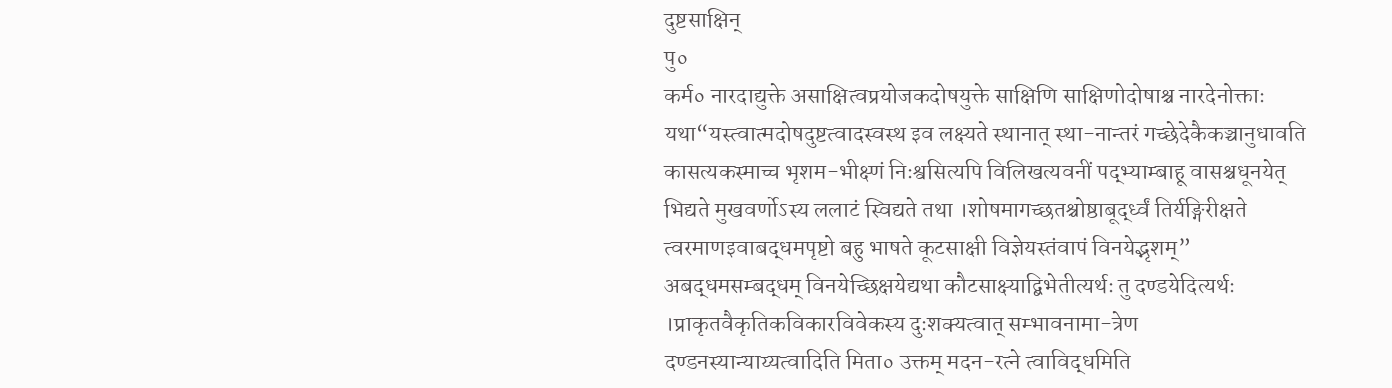दुष्टसाक्षिन्
पु०
कर्म० नारदाद्युक्ते असाक्षित्वप्रयोजकदोषयुक्ते साक्षिणि साक्षिणोदोषाश्च नारदेनोक्ताः यथा“यस्त्वात्मदोषदुष्टत्वादस्वस्थ इव लक्ष्यते स्थानात् स्था-नान्तरं गच्छेदेकैकञ्चानुधावति कासत्यकस्माच्च भृशम-भीक्ष्णं निःश्वसित्यपि विलिखत्यवनीं पद्भ्याम्बाहू वासश्चधूनयेत् भिद्यते मुखवर्णोऽस्य ललाटं स्विद्यते तथा ।शोषमागच्छतश्चोष्ठाबूर्द्ध्वं तिर्यङ्गिरीक्षते त्वरमाणइवाबद्धमपृष्टो बहु भाषते कूटसाक्षी विज्ञेयस्तंवापं विनयेद्भृशम्” अबद्धमसम्बद्धम् विनयेच्छिक्षयेद्यथा कौटसाक्ष्याद्बिभेतीत्यर्थः तु दण्डयेदित्यर्थः ।प्राकृतवैकृतिकविकारविवेकस्य दुःशक्यत्वात् सम्भावनामा-त्रेण दण्डनस्यान्याय्यत्वादिति मिता० उक्तम् मदन-रत्ने त्वाविद्धमिति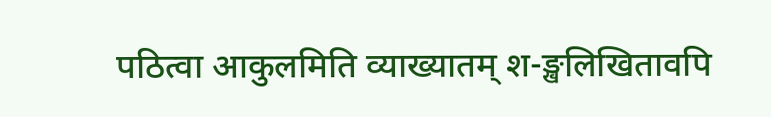पठित्वा आकुलमिति व्याख्यातम् श-ङ्खलिखितावपि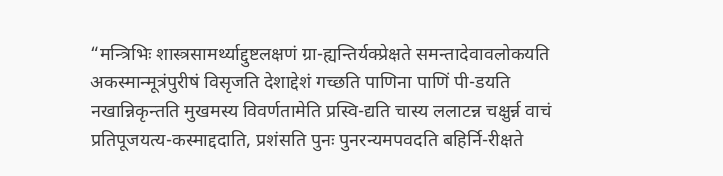“मन्त्रिभिः शास्त्रसामर्थ्याद्दुष्टलक्षणं ग्रा-ह्यन्तिर्यक्प्रेक्षते समन्तादेवावलोकयति अकस्मान्मूत्रंपुरीषं विसृजति देशाद्देशं गच्छति पाणिना पाणिं पी-डयति नखान्निकृन्तति मुखमस्य विवर्णतामेति प्रस्वि-द्यति चास्य ललाटन्न चक्षुर्न्न वाचं प्रतिपूजयत्य-कस्माद्ददाति, प्रशंसति पुनः पुनरन्यमपवदति बहिर्नि-रीक्षते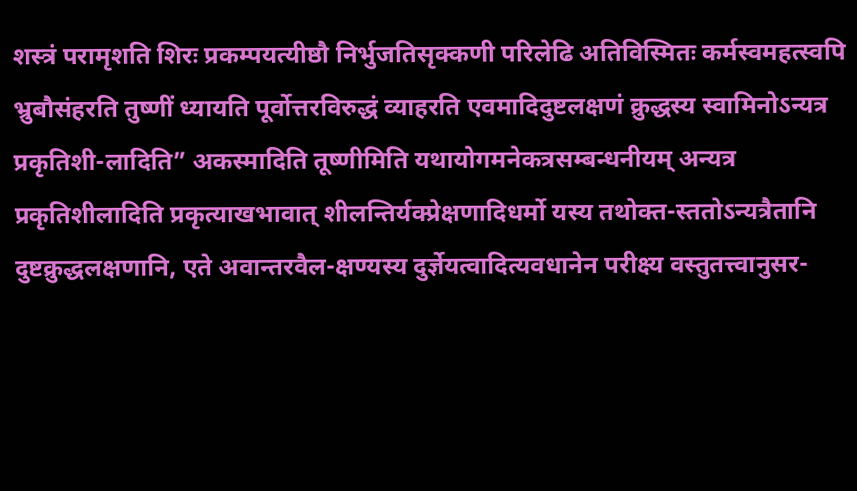शस्त्रं परामृशति शिरः प्रकम्पयत्यीष्ठौ निर्भुजतिसृक्कणी परिलेढि अतिविस्मितः कर्मस्वमहत्स्वपि भ्रुबौसंहरति तुष्णीं ध्यायति पूर्वोत्तरविरुद्धं व्याहरति एवमादिदुष्टलक्षणं क्रुद्धस्य स्वामिनोऽन्यत्र प्रकृतिशी-लादिति” अकस्मादिति तूष्णीमिति यथायोगमनेकत्रसम्बन्धनीयम् अन्यत्र प्रकृतिशीलादिति प्रकृत्याखभावात् शीलन्तिर्यक्प्रेक्षणादिधर्मो यस्य तथोक्त-स्ततोऽन्यत्रैतानि दुष्टक्रुद्धलक्षणानि, एते अवान्तरवैल-क्षण्यस्य दुर्ज्ञेयत्वादित्यवधानेन परीक्ष्य वस्तुतत्त्वानुसर-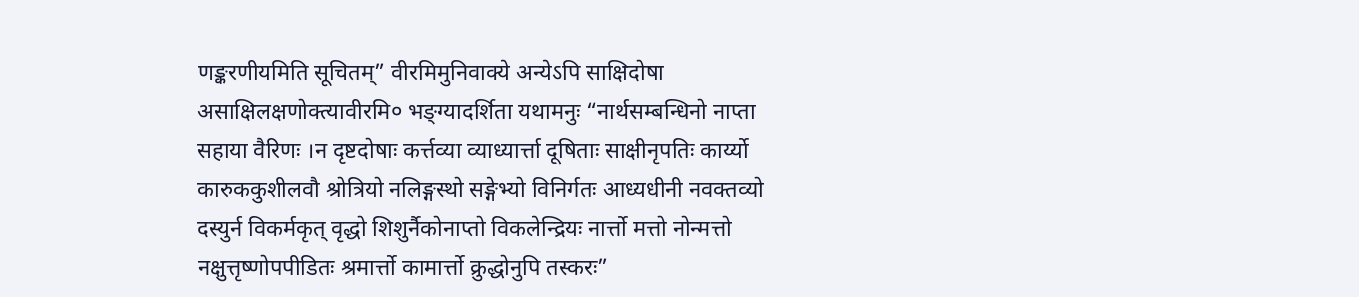णङ्करणीयमिति सूचितम्” वीरमिमुनिवाक्ये अन्येऽपि साक्षिदोषा असाक्षिलक्षणोक्त्यावीरमि० भङ्ग्यादर्शिता यथामनुः “नार्थसम्बन्धिनो नाप्ता सहाया वैरिणः ।न दृष्टदोषाः कर्त्तव्या व्याध्यार्त्ता दूषिताः साक्षीनृपतिः कार्य्यो कारुककुशीलवौ श्रोत्रियो नलिङ्गस्थो सङ्गेभ्यो विनिर्गतः आध्यधीनी नवक्तव्यो दस्युर्न विकर्मकृत् वृद्धो शिशुर्नैकोनाप्तो विकलेन्द्रियः नार्त्तो मत्तो नोन्मत्तो नक्षुत्तृष्णोपपीडितः श्रमार्त्तो कामार्त्तो क्रुद्धोनुपि तस्करः”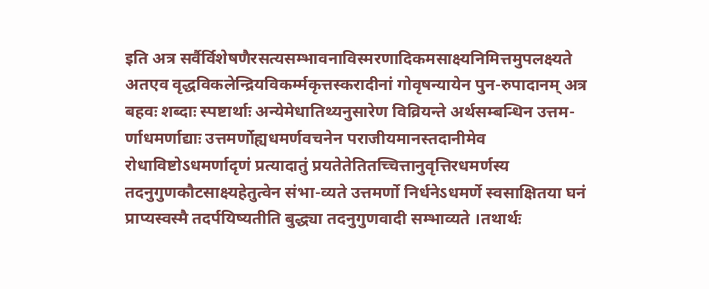इति अत्र सर्वैर्विशेषणैरसत्यसम्भावनाविस्मरणादिकमसाक्ष्यनिमित्तमुपलक्ष्यते अतएव वृद्धविकलेन्द्रियविकर्म्मकृत्तस्करादीनां गोवृषन्यायेन पुन-रुपादानम् अत्र बहवः शब्दाः स्पष्टार्थाः अन्येमेधातिथ्यनुसारेण विव्रियन्ते अर्थसम्बन्धिन उत्तम-र्णाधमर्णाद्याः उत्तमर्णोह्यधमर्णवचनेन पराजीयमानस्तदानीमेव रोधाविष्टोऽधमर्णादृणं प्रत्यादातुं प्रयतेतेतितच्चित्तानुवृत्तिरधमर्णस्य तदनुगुणकौटसाक्ष्यहेतुत्वेन संभा-व्यते उत्तमर्णो निर्धनेऽधमर्णे स्वसाक्षितया घनं प्राप्यस्वस्मै तदर्पयिष्यतीति बुद्ध्या तदनुगुणवादी सम्भाव्यते ।तथार्थः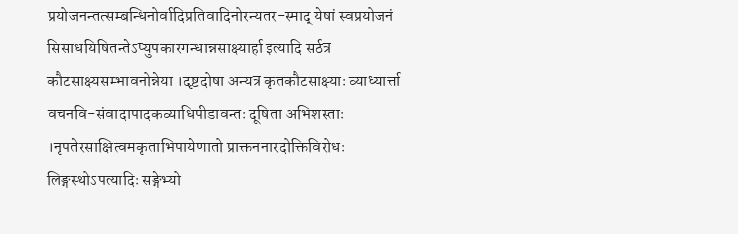प्रयोजनन्तत्सम्बन्धिनोर्वादिप्रतिवादिनोरन्यतर-स्माद् येषां स्वप्रयोजनं सिसाधयिषितन्तेऽप्युपकारगन्धान्नसाक्ष्यार्हा इत्यादि सर्ठत्र कौटसाक्ष्यसम्भावनोन्नेया ।दृष्टदोषा अन्यत्र कृतकौटसाक्ष्याः व्याध्यार्त्ता वचनवि-संवादापादकव्याधिपीडावन्तः दूषिता अभिशस्ताः ।नृपतेरसाक्षित्वमकृताभिपायेणातो प्राक्तननारदोक्तिविरोधः लिङ्गस्थोऽपत्यादिः सङ्गेभ्यो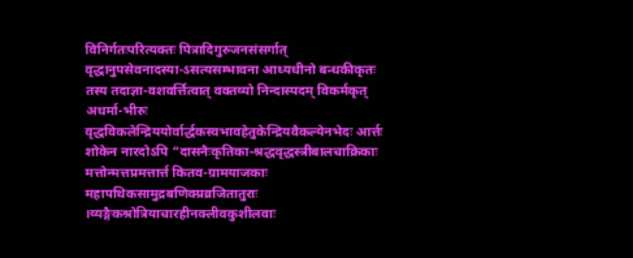विनिर्गतःपरित्यक्तः पित्रादिगुरुजनसंसर्गात् वृद्धानुपसेवनादस्या-ऽसत्यसम्भावना आध्यधीनो बन्धकीकृतः तस्य तदाज्ञा-वशवर्त्तित्वात् वक्तव्यो निन्दास्पदम् विकर्मकृत् अधर्मा-भीरुः वृद्धविकलेन्द्रिययोर्वार्द्धकस्वभावहेतुकेन्द्रियवैकल्येनभेदः आर्त्तः शोकेन नारदोऽपि “दासनैःकृतिका-श्रद्धवृद्धस्त्रीबालचाक्रिकाः मत्तोन्मत्तप्रमत्तार्त्त कितव-ग्रामयाजकाः महापथिकसामुद्रबणिक्प्रव्रजितातुराः ।व्यङ्गैकश्रोत्रियाचारहीनक्लीवकुशीलवाः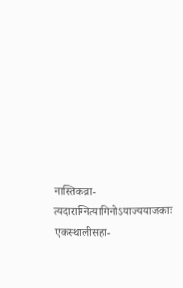नास्तिकव्रा-त्यदाराग्नित्यागिनोऽयाज्ययाजकाः एकस्थालीसहा-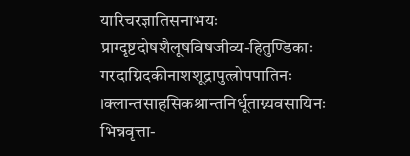यारिचरज्ञातिसनाभयः प्राग्दृष्टदोषशैलूषविषजीव्य-हितुण्डिकाः गरदाग्निदकीनाशशूद्रापुत्त्रोपपातिनः ।क्लान्तसाहसिकश्रान्तनिर्धूताग्न्यवसायिनः भिन्नवृत्ता-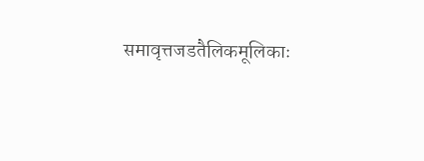समावृत्तजडतैलिकमूलिकाः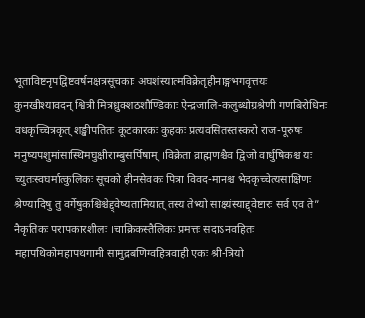भूताविष्टनृपद्विष्टवर्षनक्षत्रसूचकाः अघशंस्यात्मविक्रेतृहीनाङ्गभगवृत्तयः कुनखीश्यावदन् श्वित्री मित्रध्रुक्शठशौण्डिकाः ऐन्द्रजालि-कलुब्धोग्रश्रेणी गणबिरोधिनः वधकृच्चित्रकृत् शङ्खीपतितः कूटकारकः कुहकः प्रत्यवसितस्तस्करो राज-पूरुषः मनुष्यपशुमांसास्थिमघुक्षीराम्बुसर्पिषाम् ।विक्रेता व्राह्मणश्चैव द्विजो वार्धुषिकश्च यः च्युतःस्वघर्मात्कुलिकः सूचको हीनसेवकः पित्रा विवद-मानश्च भेदकृच्चेत्यसाक्षिणः श्रेण्यादिषु तु वर्गेषुकश्चिश्चेद्द्वेष्यतामियात् तस्य तेभ्यो साक्ष्यंस्याद्द्वेष्टारः सर्व एव ते” नैकृतिकः परापकारशीलः ।चाक्रिकस्तैलिकः प्रमत्तः सदाऽनवहितः महापथिकोमहापथगामी सामुद्रबणिग्वहित्रवाही एकः श्री-त्रियो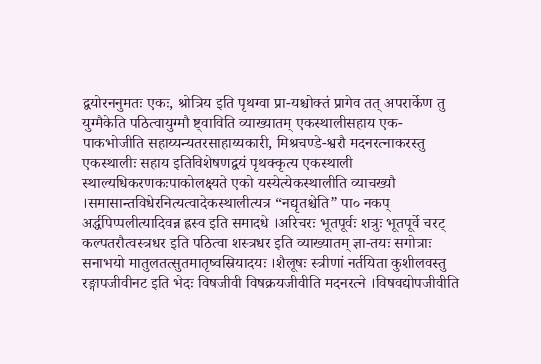द्वयोरननुमतः एकः, श्रोत्रिय इति पृथग्वा प्रा-यश्चोक्तं प्रागेव तत् अपरार्केण तु युग्मैकेति पठित्वायुग्मौ ष्ट्वाविति व्याख्यातम् एकस्थालीसहाय एक-पाकभोजीति सहाय्यन्यतरसाहाय्यकारी, मिश्रचण्डे-श्वरौ मदनरत्नाकरस्तु एकस्थालीः सहाय इतिविशेषणद्वयं पृथक्कृत्य एकस्थाली स्थाल्यधिकरणकःपाकोलक्ष्यते एको यस्येत्येकस्थालीति व्याचख्यौ ।समासान्तविधेरनित्यत्वादेकस्थालीत्यत्र “नद्यृतश्चेति” पा० नकप् अर्द्धपिप्पलीत्यादिवन्न ह्रस्व इति समादधे ।अरिचरः भूतपूर्वः शत्रुः भूतपूर्वे चरट् कल्पतरौत्वस्त्रधर इति पठित्वा शस्त्रधर इति व्याख्यातम् ज्ञा-तयः सगोत्राः सनाभयो मातुलतत्सुतमातृष्वस्रियादयः ।शैलूषः स्त्रीणां नर्तयिता कुशीलवस्तु रङ्गापजीवीनट इति भेदः विषजीवी विषक्रयजीवीति मदनरत्ने ।विषवद्योपजीवीति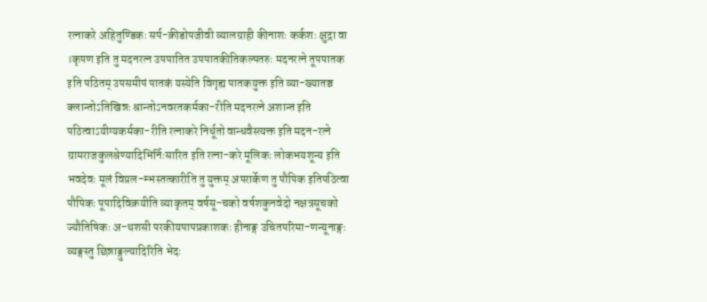रत्नाकरे अहितुण्डिकः सर्प-क्रीडोपजीवी व्यालग्राही कीनाशः कर्कशः क्षुद्रा वा ।कृपण इति तु मदनरत्न उपपातित उपपातकीतिकल्पतरुः मदनरत्ने तूपपातक इति पठितम् उपसमीपं पातकं यस्येति विगृह्य पातकयुक्त इति व्या-ख्यातञ्च क्लान्तोऽतिखिन्नः श्रान्तोऽनवरतकर्मका-रीति मदनरत्ने अशान्त इति पठित्वाऽयीग्यकर्मका-रीति रत्नाकरे निर्धूतो वान्धवैस्त्यक्त इति मदन-रत्ने ग्रामराजकुलश्रेण्यादिभिर्निःसारित इति रत्ना-करे मूलिकः लोकभयशून्य इति भवदेवः मूलं विप्रल-म्भस्तत्कारीति तु युक्तम् अपरार्केण तु पौपिक इतिपठित्वा पौपिकः पूपादिविक्रयीति व्याकृतम् वर्षसू-चको वर्षशकुनवेदो नक्षत्रसूचको ज्यौतिषिकः अ-थशसी परकीयपापप्रकाशकः हीनाङ्ग उचितपरिमा-णन्यूनाङ्गः व्यङ्गस्तु छिन्नाङ्गुल्यादिरिति भेदः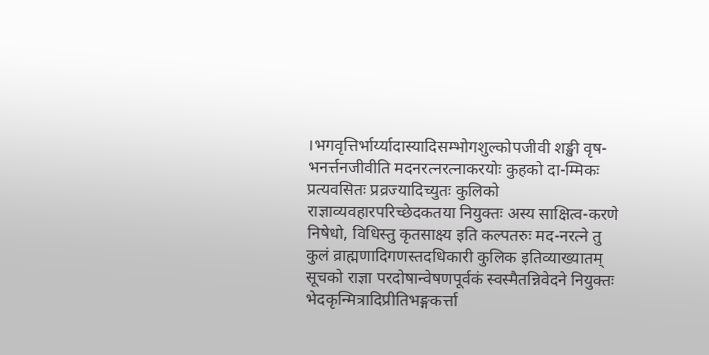।भगवृत्तिर्भार्य्यादास्यादिसम्भोगशुल्कोपजीवी शङ्खी वृष-भनर्त्तनजीवीति मदनरत्नरत्नाकरयोः कुहको दा-म्मिकः प्रत्यवसितः प्रव्रज्यादिच्युतः कुलिको राज्ञाव्यवहारपरिच्छेदकतया नियुक्तः अस्य साक्षित्व-करणे निषेधो, विधिस्तु कृतसाक्ष्य इति कल्पतरुः मद-नरत्ने तु कुलं व्राह्मणादिगणस्तदधिकारी कुलिक इतिव्याख्यातम् सूचको राज्ञा परदोषान्वेषणपूर्वकं स्वस्मैतन्निवेदने नियुक्तः भेदकृन्मित्रादिप्रीतिभङ्गकर्त्ता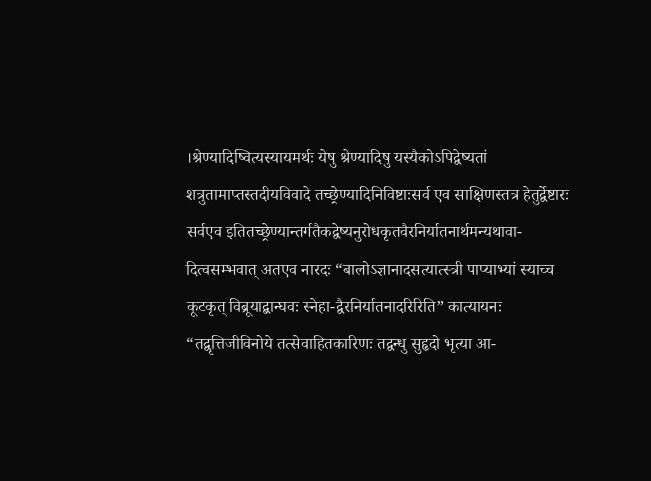।श्रेण्यादिष्वित्यस्यायमर्थः येषु श्रेण्यादिषु यस्यैकोऽपिद्वेष्यतां शत्रुतामाप्तस्तदीयविवादे तच्छ्रेण्यादिनिविष्टाःसर्व एव साक्षिणस्तत्र हेतुर्द्वेष्टारः सर्वएव इतितच्छ्रेण्यान्तर्गतैकद्वेष्यनुरोधकृतवैरनिर्यातनार्थमन्यथावा-दित्वसम्भवात् अतएव नारदः “बालोऽज्ञानादसत्यात्स्त्री पाप्याभ्यां स्याच्च कूटकृत् विब्रूयाद्बान्घवः स्नेहा-द्वैरनिर्यातनादरिरिति” कात्यायनः “तद्वृत्तिजीविनोये तत्सेवाहितकारिणः तद्वन्धु सुहृदो भृत्या आ-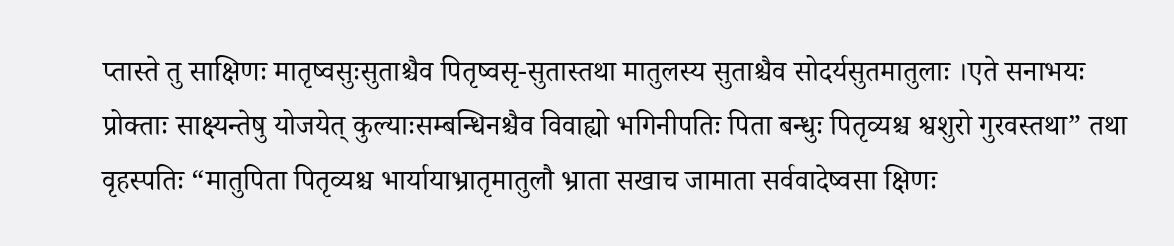प्तास्ते तु साक्षिणः मातृष्वसुःसुताश्चैव पितृष्वसृ-सुतास्तथा मातुलस्य सुताश्चैव सोदर्यसुतमातुलाः ।एते सनाभयः प्रोक्ताः साक्ष्यन्तेषु योजयेत् कुल्याःसम्बन्धिनश्चैव विवाह्यो भगिनीपतिः पिता बन्धुः पितृव्यश्च श्वशुरो गुरवस्तथा” तथा वृहस्पतिः “मातुपिता पितृव्यश्च भार्यायाभ्रातृमातुलौ भ्राता सखाच जामाता सर्ववादेष्वसा क्षिणः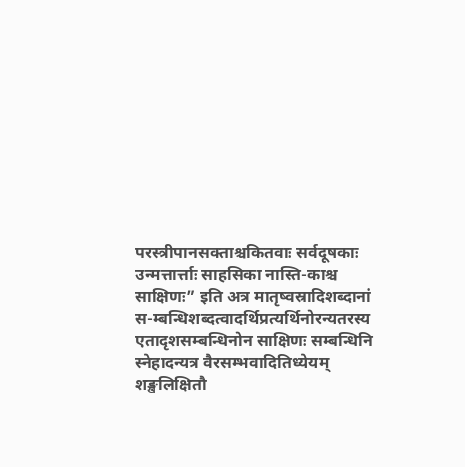परस्त्रीपानसक्ताश्चकितवाः सर्वदूषकाः उन्मत्तार्त्ताः साहसिका नास्ति-काश्च साक्षिणः” इति अत्र मातृष्वस्रादिशब्दानां स-म्बन्धिशब्दत्वादर्थिप्रत्यर्थिनोरन्यतरस्य एतादृशसम्बन्धिनोन साक्षिणः सम्बन्धिनि स्नेहादन्यत्र वैरसम्भवादितिध्येयम् शङ्खलिक्षितौ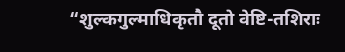“शुल्कगुल्माधिकृतौ दूतो वेष्टि-तशिराः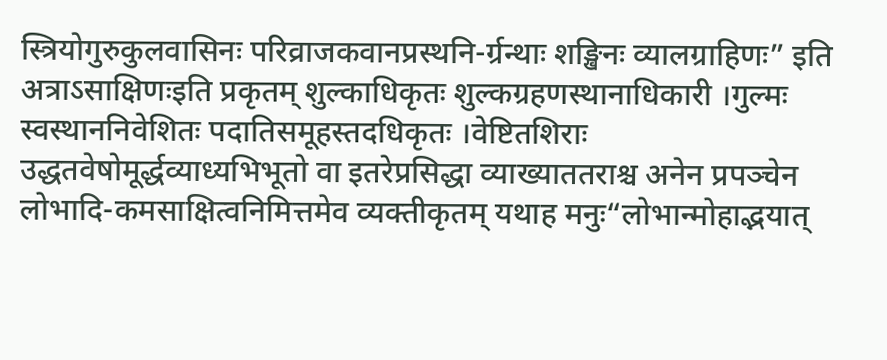स्त्रियोगुरुकुलवासिनः परिव्राजकवानप्रस्थनि-र्ग्रन्थाः शङ्खिनः व्यालग्राहिणः” इति अत्राऽसाक्षिणःइति प्रकृतम् शुल्काधिकृतः शुल्कग्रहणस्थानाधिकारी ।गुल्मः स्वस्थाननिवेशितः पदातिसमूहस्तदधिकृतः ।वेष्टितशिराः उद्धतवेषोमूर्द्धव्याध्यभिभूतो वा इतरेप्रसिद्धा व्याख्याततराश्च अनेन प्रपञ्चेन लोभादि-कमसाक्षित्वनिमित्तमेव व्यक्तीकृतम् यथाह मनुः“लोभान्मोहाद्भयात्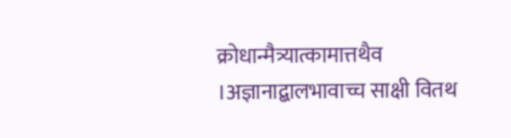क्रोधान्मैत्र्यात्कामात्तथैव ।अज्ञानाद्बालभावाच्च साक्षी वितथ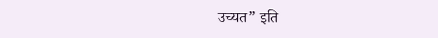उच्यत” इति